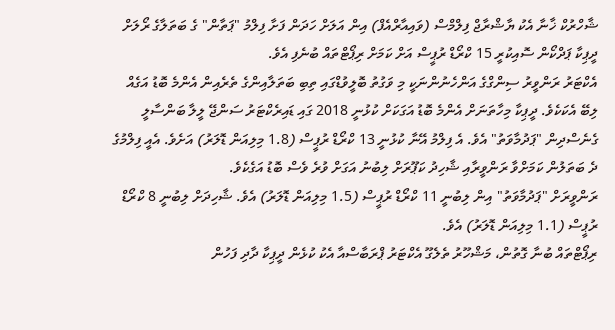ޝާހްރުކް ޚާނާ އެކު ޔާޝްރާޖް ފިލްމްސް (ވައިއާރްއެފް) އިން އަލަށް ހަދަން ފަށާ ފިލްމު "ޕަތާން" ގެ ބަތަލާގެ ރޯލަށް ދީޕިކާ ޕަދްކޯން ސޮއިކުރީ 15 ކްރޯޑް ރުޕީސް އަށް ކަމަށް ރިޕޯޓްތައް ބުނެފި އެވެ.
އެކްޓަރު ރަންވީރު ސިންގްގެ އަންހެނުންނަކީ މި ވަގުތު ބޮލީވުޑްގައި ތިބި ބަތަލާއިންގެ ތެރެއިން އެންމެ ބޮޑު އަގެއް ލިބޭ އެކަކެވެ. ދީޕިކާ މިހާތަނަށް އެންމެ ބޮޑު އަގަކަށް ކުޅުނީ 2018 ގައި ޑައިރެކްޓަރު ސަންޖޭ ލީލާ ބަންސާލީ ގެނެސްދިން "ޕަދުމާވަތު" އެވެ. އެ ފިލްމު އޭނާ ކުޅުނީ 13 ކްރޯޑް ރުޕީސް (1.8 މިލިއަން ޑޮލަރު) އަށެވެ. އެއީ ފިލްމުގެ ދެ ބަތަލުން ކަމަށްވާ ރަންވީރާއި ޝާހިދު ކަޕޫރަށް ލިބުނު އަގަށް ވުރެ ވެސް ބޮޑު އަގެކެވެ.
ރަންވީރަށް "ޕަދުމާވަތު" އިން ލިބުނީ 11 ކްރޯޑް ރުޕީސް (1.5 މިލިއަން ޑޮލަރު) އެވެ. ޝާހިދަށް ލިބުނީ 8 ކްރޯޑް ރުޕީސް (1.1 މިލިއަން ޑޮލަރު) އެވެ.
ރިޕޯޓްތައް ބުނާ ގޮތުން، މަޝްހޫރު ތެލެގޫ އެކްޓަރު ޕްރަބާސްއާ އެކު ކުޅެން ދީޕިކާ ދާދި ފަހުން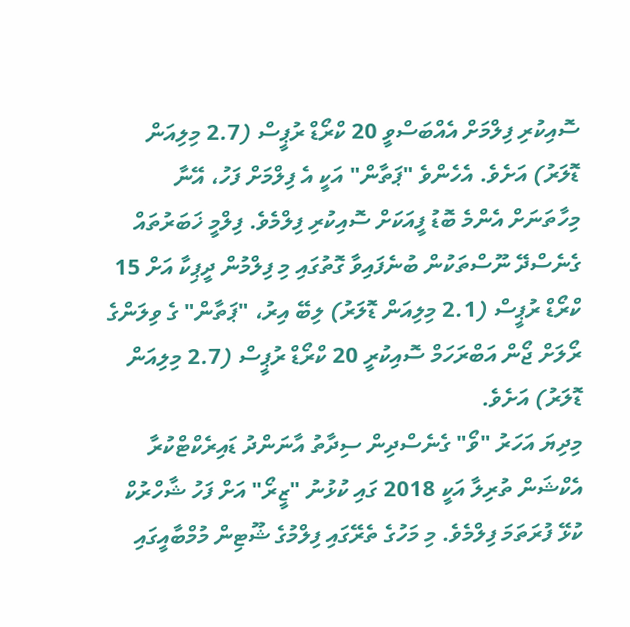ސޮއިކުރި ފިލްމަށް އެއްބަސްވީ 20 ކްރޯޑް ރުޕީސް (2.7 މިލިއަން ޑޮލަރު) އަށެވެ. އެހެންވެ "ޕަތާން" އަކީ އެ ފިލްމަށް ފަހު، އޭނާ މިހާތަނަށް އެންމެ ބޮޑު ފީއަކަށް ސޮއިކުރި ފިލްމެވެ. ފިލްމީ ޚަބަރުތައް ގެނެސްދޭ ނޫސްތަކުން ބުނެފައިވާ ގޮތުގައި މި ފިލްމުން ދީޕިކާ އަށް 15 ކްރޯޑް ރުޕީސް (2.1 މިލިއަން ޑޮލަރު) ލިބޭ އިރު، "ޕަތާން" ގެ ވިލަންގެ ރޯލަށް ޖޯން އަބްރަހަމް ސޮއިކުރީ 20 ކްރޯޑް ރުޕީސް (2.7 މިލިއަން ޑޮލަރު) އަށެވެ.
މިދިޔަ އަހަރު "ވޯ" ގެނެސްދިން ސިދާތު އާނަންދު ޑައިރެކްޓްކުރާ އެކްޝަން ތުރިލާ އަކީ 2018 ގައި ކުޅުނު "ޒީރޯ" އަށް ފަހު ޝާހްރުކް ކުޅޭ ފުރަތަމަ ފިލްމެވެ. މި މަހުގެ ތެރޭގައި ފިލްމުގެ ޝޫޓިން މުމްބާއީގައި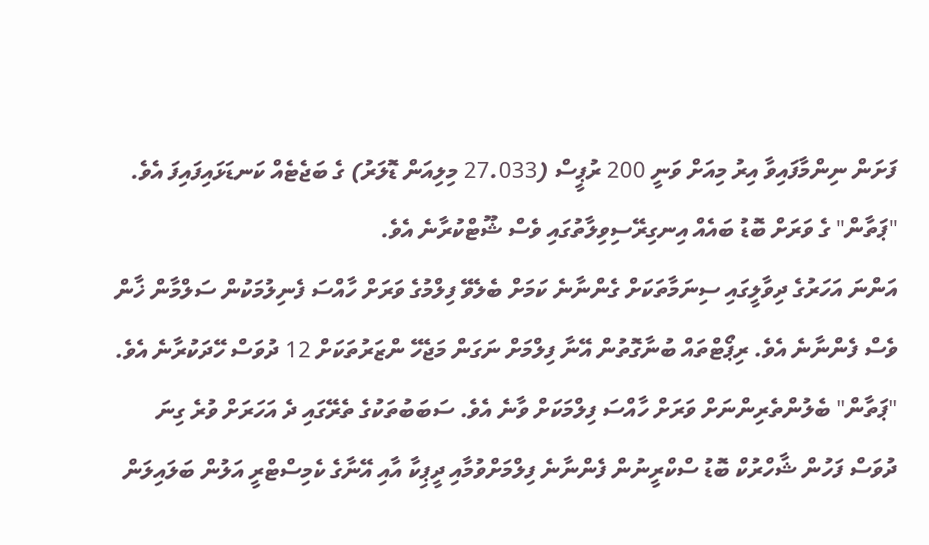ފަށަން ނިންމާފައިވާ އިރު މިއަށް ވަނީ 200 ރުޕީސް (27.033 މިލިއަން ޑޮލަރު) ގެ ބަޖެޓެއް ކަނޑަޅައިފައިފަ އެވެ. "ޕަތާން" ގެ ވަރަށް ބޮޑު ބައެއް އިނގިރޭސިވިލާތުގައި ވެސް ޝޫޓްކުރާނެ އެވެ.
އަންނަ އަހަރުގެ ދިވާލީގައި ސިނަމާތަކަށް ގެންނާނެ ކަމަށް ބެލެވޭ ފިލްމުގެ ވަރަށް ހާއްސަ ފެނިލުމަކުން ސަލްމާން ޚާން ވެސް ފެންނާނެ އެވެ. ރިޕޯޓްތައް ބުނާގޮތުން އޭނާ ފިލްމަށް ނަގަން މަޖެހޭ ންޒަރުތަކަށް 12 ދުވަސް ހޭދަކުރާނެ އެވެ.
"ޕަތާން" ބެލުންތެރިންނަށް ވަރަށް ހާއްސަ ފިލްމަކަށް ވާނެ އެވެ. ސަބަބުތަކުގެ ތެރޭގައި ދެ އަހަރަށް ވުރެ ގިނަ ދުވަސް ފަހުން ޝާހްރުކް ބޮޑު ސްކްރީނުން ފެންނާނެ ފިލްމަށްވުމާއި ދީޕިކާ އާއި އޭނާގެ ކެމިސްޓްރީ އަލުން ބަލައިލަން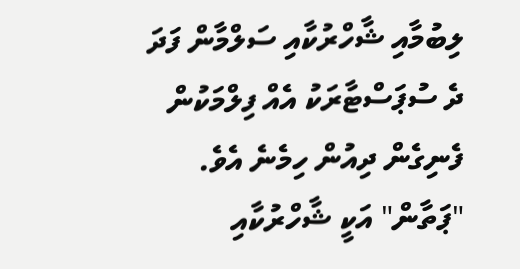ލިބުމާއި ޝާހްރުކާއި ސަލްމާން ފަދަ ދެ ސުޕަސްޓާރަކު އެއް ފިލްމަކުން ފެނިގެން ދިއުން ހިމެނެ އެވެ.
"ޕަތާން" އަކީ ޝާހްރުކާއި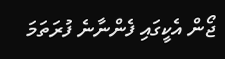ޖޯން އެކީގައި ފެންނާނެ ފުރަތަމަ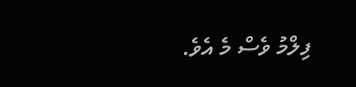ފިލްމު ވެސް މެ އެވެ.